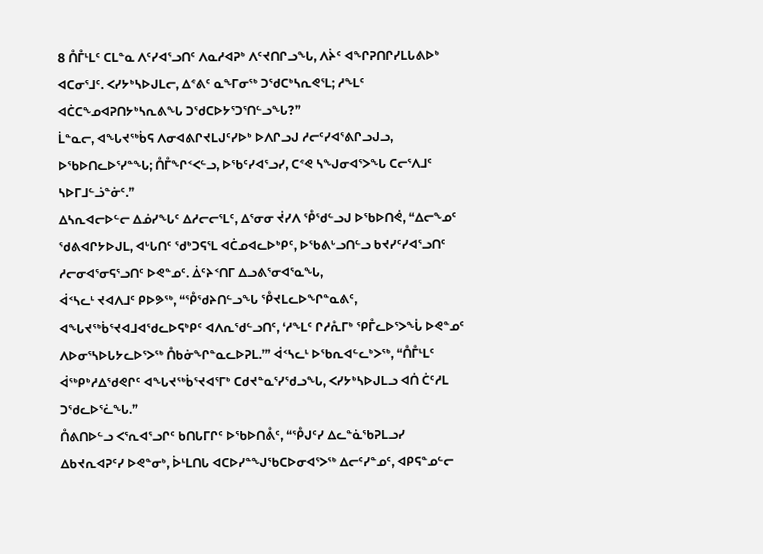8 ᑍᒤᒻᒪᑦ ᑕᒪᓐᓇ ᐱᑦᓯᐊᕐᓗᑎᑦ ᐱᓇᓱᐊᕈᒃ ᐱᑦᔪᑎᒋᓗᖓ, ᐱᔩᑦ ᐊᖏᕈᑎᒋᓯᒪᒐᕕᐅᒃ ᐊᑕᓂᕐᒧᑦ. ᐸᓯᔭᒃᓴᐅᒍᒪᓕ, ᐃᕝᕕᑦ ᓇᖕᒥᓂᖅ ᑐᖁᑕᒃᓴᕆᕙᕐᒪ; ᓱᖕᒪᑦ ᐊᑖᑕᖕᓄᐊᕈᑎᔭᒃᓴᕆᕕᖓ ᑐᖁᑕᐅᔭᕐᑐᕐᑎᓪᓗᖓ?”
ᒫᓐᓇᓕ, ᐊᖓᔪᖅᑳᕋ ᐱᓂᐊᕕᒋᔪᒪᒍᑦᓯᐅᒃ ᐅᐱᒋᓗᒍ ᓱᓕᑦᓯᐊᕐᕕᒋᓗᒍᓗ, ᐅᖃᐅᑎᓚᐅᕐᓯᓐᖓ; ᑍᒤᖏᑉᐸᓪᓗ, ᐅᖃᑦᓯᐊᕐᓗᓯ, ᑕᕝᕙ ᓴᖑᓂᐊᕐᐳᖓ ᑕᓕᕐᐱᒧᑦ ᓴᐅᒥᒧᓪᓘᓐᓃᑦ.”
ᐃᓴᕆᐊᓕᐅᓪᓕ ᐃᓅᓯᖓᑦ ᐃᓱᓕᓕᕐᒪᑦ, ᐃᕐᓂᓂ ᔫᓯᐱ ᕾᖁᓪᓗᒍ ᐅᖃᐅᑎᕚ, “ᐃᓕᖕᓄᑦ ᖁᕕᐊᒋᔭᐅᒍᒪ, ᐊᒡᒐᑎᑦ ᖁᒃᑐᕋᕐᒪ ᐊᑖᓄᐊᓚᐅᒃᑭᑦ, ᐅᖃᕕᒡᓗᑎᓪᓗ ᑲᔪᓯᑦᓯᐊᕐᓗᑎᑦ ᓱᓕᓂᐊᕐᓂᕋᕐᓗᑎᑦ ᐅᕙᓐᓄᑦ. ᐄᑦᔨᑉᑎᒥ ᐃᓗᕕᕐᓂᐊᕐᓇᖓ,
ᐋᑉᓴᓚᒻ ᔪᐊᐱᒧᑦ ᑭᐅᕗᖅ, “ᕾᖁᔨᑎᓪᓗᖓ ᕾᔪᒪᓚᐅᖏᓐᓇᕕᑦ, ᐊᖓᔪᖅᑳᕐᔪᐊᒧᐊᖁᓚᐅᕋᒃᑭᑦ ᐊᐱᕆᖁᓪᓗᑎᑦ, ‘ᓱᖕᒪᑦ ᒋᓱᕅᒥᒃ ᕿᒤᓚᐅᕐᐳᖔ ᐅᕙᓐᓄᑦ ᐱᐅᓂᕐᓴᐅᒐᔭᓚᐅᕐᐳᖅ ᑍᑲᓃᖏᓐᓇᓚᐅᕈᒪ.’” ᐋᑉᓴᓚᒻ ᐅᖃᕆᐊᓪᓚᒃᐳᖅ, “ᑍᒤᒻᒪᑦ ᐋᖅᑭᒃᓱᐃᖁᕙᒋᑦ ᐊᖓᔪᖅᑳᕐᔪᐊᕐᒥᒃ ᑕᑯᔪᓐᓇᕐᓯᖁᓗᖓ, ᐸᓯᔭᒃᓴᐅᒍᒪᓗ ᐊᑏ ᑖᑦᓱᒪ ᑐᖁᓚᐅᕐᓛᖓ.”
ᑍᕕᑎᐅᓪᓗ ᐸᕐᕆᐊᕐᓗᒋᑦ ᑲᑎᒐᒥᒋᑦ ᐅᖃᐅᑎᕔᑦ, “ᕾᒍᑦᓯ ᐃᓚᓐᓈᖃᕈᒪᓗᓯ ᐃᑲᔪᕆᐊᕈᑦᓯ ᐅᕙᓐᓂᒃ, ᐆᒻᒪᑎᒐ ᐊᑕᐅᓯᓐᖑᖃᑕᐅᓂᐊᕐᐳᖅ ᐃᓕᑦᓯᓐᓄᑦ, ᐊᑭᕋᓐᓄᓪᓕ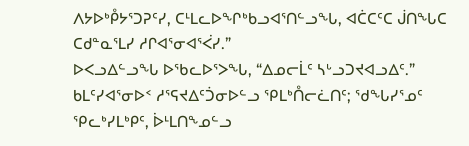ᐱᔭᐅᒃᑬᔭᕐᑐᕈᑦᓯ, ᑕᒻᒪᓚᐅᖏᒃᑲᓗᐊᕐᑎᓪᓗᖓ, ᐊᑖᑕᑦᑕ ᒎᑎᖓᑕ ᑕᑯᓐᓇᕐᒪᓯ ᓱᒋᐊᕐᓂᐊᕐᐹᓯ.”
ᐅᐸᓗᐃᓪᓗᖓ ᐅᖃᓚᐅᕐᐳᖓ, “ᐃᓄᓕᒫᑦ ᓴᒡᓗᑐᔪᐊᓗᐃᑦ.”
ᑲᒪᑦᓯᐊᕐᓂᐅᑉ ᓱᕐᕋᔪᐃᑦᑑᓂᐅᓪᓗ ᕿᒪᒃᑍᓕᓛᑎᑦ; ᖁᖓᓯᕐᓄᑦ ᕿᓚᒃᓯᒪᒃᑭᑦ, ᐆᒻᒪᑎᖕᓄᓪᓗ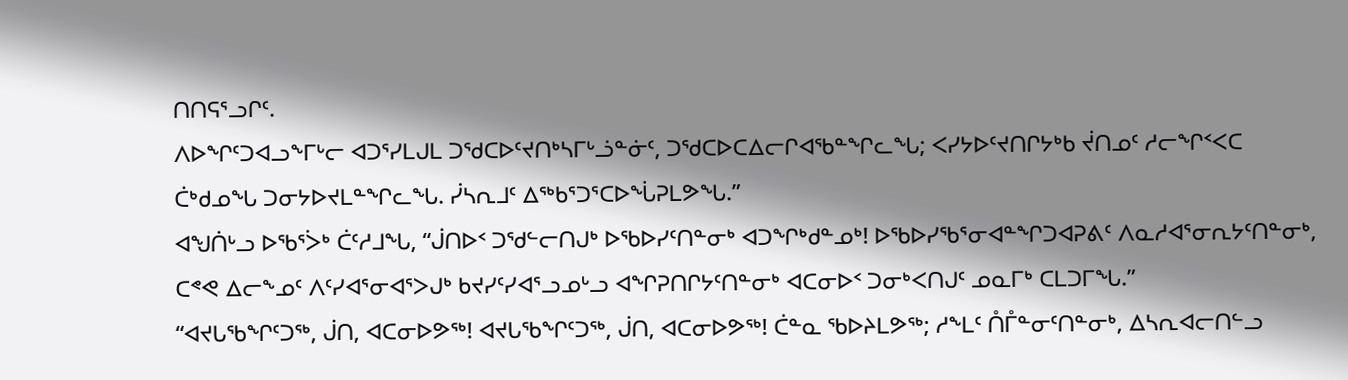ᑎᑎᕋᕐᓗᒋᑦ.
ᐱᐅᖏᑦᑐᐊᓗᖕᒥᒡᓕ ᐊᑐᕐᓯᒪᒍᒪ ᑐᖁᑕᐅᑦᔪᑎᒃᓴᒥᒡᓘᓐᓃᑦ, ᑐᖁᑕᐅᑕᐃᓕᒋᐊᖃᓐᖏᓚᖓ; ᐸᓯᔭᐅᑦᔪᑎᒋᔭᒃᑲ ᔫᑎᓄᑦ ᓱᓕᖏᑉᐸᑕ ᑖᒃᑯᓄᖓ ᑐᓂᔭᐅᔪᒪᓐᖏᓚᖓ. ᓰᓴᕆᒧᑦ ᐃᖅᑲᕐᑐᕐᑕᐅᖔᕈᒪᕗᖓ.”
ᐊᖑᑏᒡᓗ ᐅᖃᕐᐴᒃ ᑖᑦᓱᒧᖓ, “ᒎᑎᐅᑉ ᑐᖁᓪᓕᑎᒍᒃ ᐅᖃᐅᓯᑦᑎᓐᓂᒃ ᐊᑐᖏᒃᑯᓐᓄᒃ! ᐅᖃᐅᓯᖃᕐᓂᐊᓐᖏᑐᐊᕈᕕᑦ ᐱᓇᓱᐊᕐᓂᕆᔭᑦᑎᓐᓂᒃ, ᑕᕝᕙ ᐃᓕᖕᓄᑦ ᐱᑦᓯᐊᕐᓂᐊᕐᐳᒍᒃ ᑲᔪᓯᑦᓯᐊᕐᓗᓄᒡᓗ ᐊᖏᕈᑎᒋᔭᑦᑎᓐᓂᒃ ᐊᑕᓂᐅᑉ ᑐᓂᒃᐸᑎᒍᑦ ᓄᓇᒥᒃ ᑕᒪᑐᒥᖓ.”
“ᐊᔪᒐᖃᖏᑦᑐᖅ, ᒎᑎ, ᐊᑕᓂᐅᕗᖅ! ᐊᔪᒐᖃᖏᑦᑐᖅ, ᒎᑎ, ᐊᑕᓂᐅᕗᖅ! ᑖᓐᓇ ᖃᐅᔨᒪᕗᖅ; ᓱᖕᒪᑦ ᑍᒤᓐᓂᑦᑎᓐᓂᒃ, ᐃᓴᕆᐊᓕᑎᓪᓗ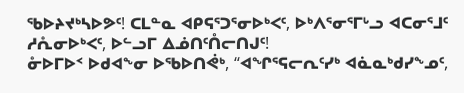ᖃᐅᔨᔪᒃᓴᐅᕗᑦ! ᑕᒪᓐᓇ ᐊᑭᕋᕐᑐᕐᓂᐅᒃᐸᑦ, ᐅᒃᐱᕐᓂᕐᒥᒡᓗ ᐊᑕᓂᕐᒧᑦ ᓱᕅᓂᐅᒃᐸᑦ, ᐅᓪᓗᒥ ᐃᓅᑎᑦᑍᓕᑎᒍᑦ!
ᓁᐅᒥᐅᑉ ᐅᑯᐊᖕᓂ ᐅᖃᐅᑎᕚᒃ, “ᐊᖏᕐᕋᓕᕆᑦᓯᒃ ᐊᓈᓇᒃᑯᓯᖕᓄᑦ,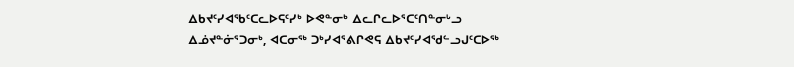ᐃᑲᔪᑦᓯᐊᖃᑦᑕᓚᐅᕋᑦᓯᒃ ᐅᕙᓐᓂᒃ ᐃᓚᒋᓚᐅᕐᑕᑦᑎᓐᓂᒡᓗ ᐃᓅᔪᓐᓃᕐᑐᓂᒃ, ᐊᑕᓂᖅ ᑐᒃᓯᐊᕐᕕᒋᕙᕋ ᐃᑲᔪᑦᓯᐊᖁᓪᓗᒍᑦᑕᐅᖅ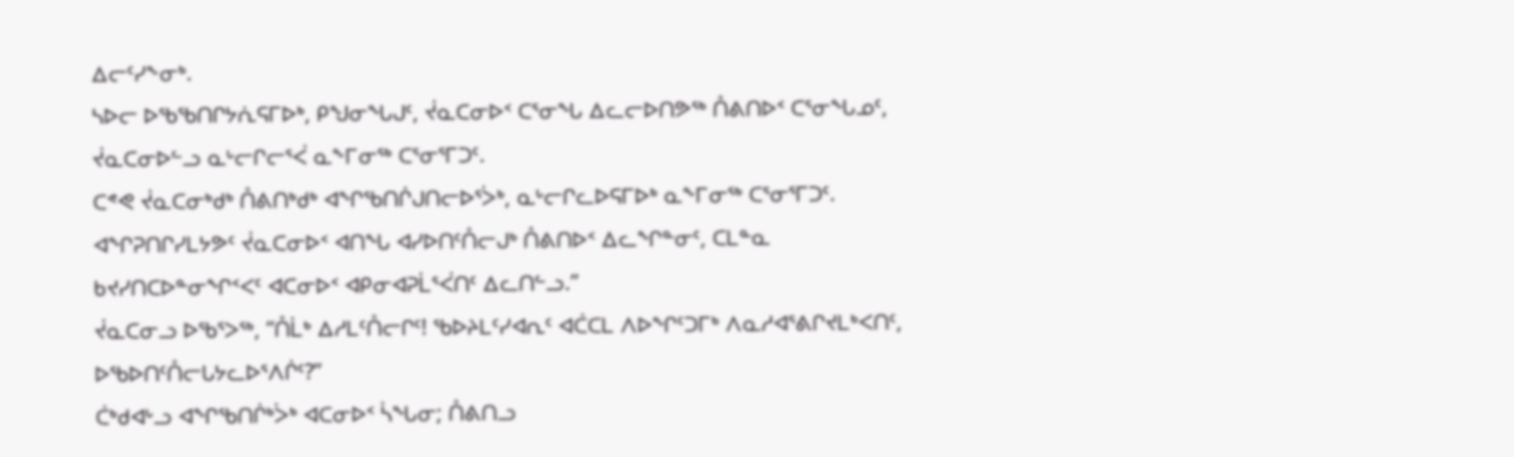ᐃᓕᑦᓯᖕᓂᒃ.
ᓴᐅᓕ ᐅᖃᖃᑎᒋᔭᕇᕋᒥᐅᒃ, ᑭᖑᓂᖓᒍᑦ, ᔫᓇᑕᓂᐅᑉ ᑕᕐᓂᖓ ᐃᓚᓕᐅᑎᕗᖅ ᑍᕕᑎᐅᑉ ᑕᕐᓂᖓᓄᑦ, ᔫᓇᑕᓂᐅᓪᓗ ᓇᒡᓕᒋᓕᕐᐹ ᓇᖕᒥᓂᖅ ᑕᕐᓂᕐᒥᑐᑦ.
ᑕᕝᕙ ᔫᓇᑕᓂᒃᑯᒃ ᑍᕕᑎᒃᑯᒃ ᐊᖏᖃᑎᒌᒍᑎᓕᐅᕐᐴᒃ, ᓇᒡᓕᒋᓚᐅᕋᒥᐅᒃ ᓇᖕᒥᓂᖅ ᑕᕐᓂᕐᒥᑐᑦ.
ᐊᖏᕈᑎᒋᓯᒪᔭᕗᑦ ᔫᓇᑕᓂᐅᑉ ᐊᑎᖓ ᐊᓯᐅᑎᑦᑍᓕᒍᒃ ᑍᕕᑎᐅᑉ ᐃᓚᖏᓐᓂᑦ, ᑕᒪᓐᓇ ᑲᔪᓯᑎᑕᐅᓐᓂᖏᑉᐸᑦ ᐊᑕᓂᐅᑉ ᐊᑭᓂᐊᕈᒫᕐᐹᑎᑦ ᐃᓚᑎᓪᓗ.”
ᔫᓇᑕᓂᓗ ᐅᖃᕐᐳᖅ, “ᑍᒫᒃ ᐃᓱᒪᑦᑍᓕᒋᑦ! ᖃᐅᔨᒪᑦᓯᐊᕆᑦ ᐊᑖᑕᒪ ᐱᐅᖏᑦᑐᒥᒃ ᐱᓇᓱᐊᕐᕕᒋᔪᒪᒃᐸᑎᑦ, ᐅᖃᐅᑎᑦᑍᓕᒐᔭᓚᐅᕐᐱᒌᑦ?”
ᑖᒃᑯᐊᒡᓗ ᐊᖏᖃᑎᒌᒃᐴᒃ ᐊᑕᓂᐅᑉ ᓵᖓᓂ; ᑍᕕᑎᓗ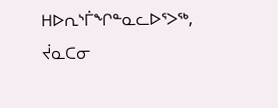ᕼᐅᕆᔅᒦᖏᓐᓇᓚᐅᕐᐳᖅ, ᔫᓇᑕᓂ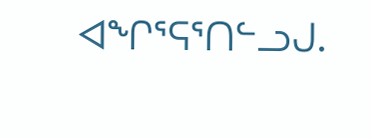ᐊᖏᕐᕋᕐᑎᓪᓗᒍ.